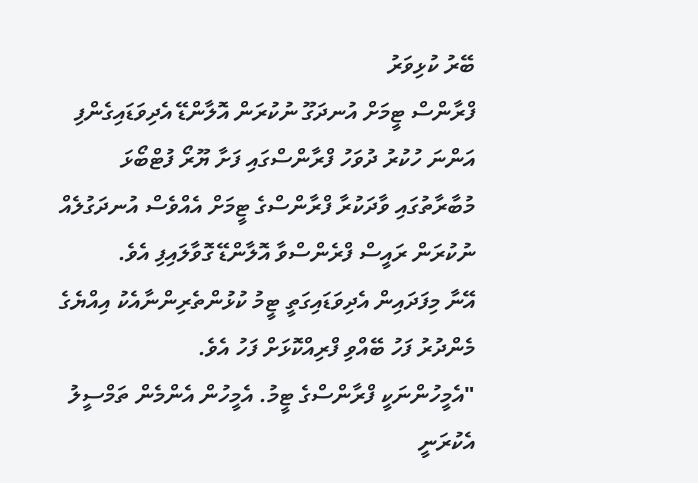ބޭރު ކުޅިވަރު
ފްރާންސް ޓީމަށް އުނދަގޫ ނުކުރަން އޮލާންޑޭ އެދިވަޑައިގެންފި
އަންނަ ހުކުރު ދުވަހު ފްރާންސްގައި ފަށާ ޔޫރޯ ފުޓްބޯޅަ މުބާރާތުގައި ވާދަކުރާ ފްރާންސްގެ ޓީމަށް އެއްވެސް އުނދަގުލެއް ނުކުރަން ރައީސް ފްރެންސްވާ އޮލާންޑޭ ގޮވާލައިފި އެވެ.
އޭނާ މިފަދައިން އެދިވަޑައިގަތީ ޓީމު ކުޅުންތެރިންނާއެކު އިއްޔެގެ މެންދުރު ފަހު ބޭއްވި ފްރިއްކޮޅަށް ފަހު އެވެ.
"އެމީހުންނަކީ ފްރާންސްގެ ޓީމު. އެމީހުން އެންމެން ތަމްސީލު އެކުރަނީ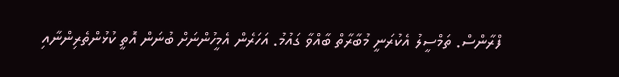ފްރާންސް. ތަމްސީލު އެކުރަނީ މުބާރާތް ބާއްވާ ގައުމު. އަހަރެން އެމީހުންނަށް ބުނަން އޮތީ ކުޅުންތެރިންނާއި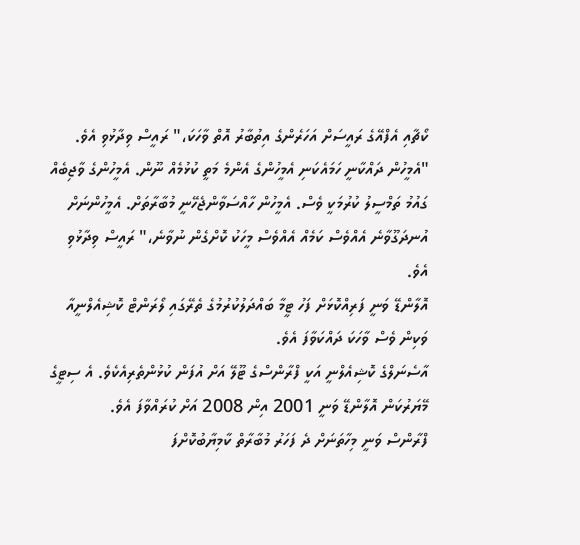ކޯޗާއި އެފްއޭގެ ރައީސަށް އަހަރެންގެ އިތުބާރު އޮތް ވާހަކަ،" ރައީސް ވިދާޅުވި އެވެ.
"އެމީހުން ދައްކާނީ ހަމައެކަނި އެމީހުންގެ އެންމެ މަތީ ކުޅުމެއް ނޫން. އެމީހުންގެ ވާޖިބެއް ގައުމު ތަމްސީލު ކުރުމަކީ ވެސް. އެމީހުން ހާއްސަވާންޖެހޭނީ މުބާރާތަށް. އެމީހުންނަށް އުނދަގޫވާނެ އެއްވެސް ކަމެއް އެއްވެސް މީހަކު ކޮށްގެން ނުވާނެ،" ރައީސް ވިދާޅުވި އެވެ.
އޮލާންޑޭ ވަނީ ފަރިއްކޮޅަށް ފަހު ޓީމާ ބައްދަލުކުރުމުގެ ތެރޭގައި ލޯރަންޓް ކޮޝިއެލްނީއާ ވަކިން ވެސް ވާހަކަ ދައްކަވާފަ އެވެ.
އާސެނަލްގެ ކޮޝިއެލްނީ އަކީ ފްރާންސްގެ ޓޫލޭ އަށް އުފަން ކުޅުންތެރިއެކެވެ. އެ ސިޓީގެ މޭޔަރުކަން އޮލާންޑޭ ވަނީ 2001 އިން 2008 އަށް ކުރައްވާފަ އެވެ.
ފްރާންސް ވަނީ މިހާތަނަށް ދެ ފަހަރު މުބާރާތް ކާމިޔާބުކޮށްފަ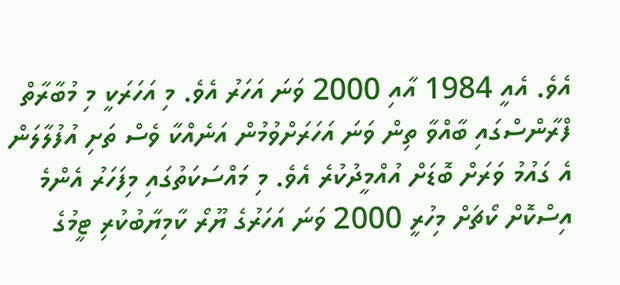އެވެ. އެއީ 1984 އާއި 2000 ވަނަ އަހަރު އެވެ. މި އަހަރަކީ މި މުބާރާތް ފްރާންސްގައި ބާއްވާ ތިން ވަނަ އަހަރަށްވުމުން އަނެއްކާ ވެސް ތަށި އުފުލާލަން އެ ގައުމު ވަރަށް ބޮޑަށް އުއްމީދުކުރެ އެވެ. މި މައްސަކަތުގައި މިފަހަރު އެންމެ އިސްކޮށް ކޯޗަށް މިހުރީ 2000 ވަނަ އަހަރުގެ ޔޫރޯ ކާމިޔާބުކުރި ޓީމުގެ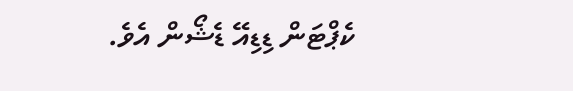ކެޕްޓަން ޑިޑިއޭ ޑެޝޯން އެވެ.